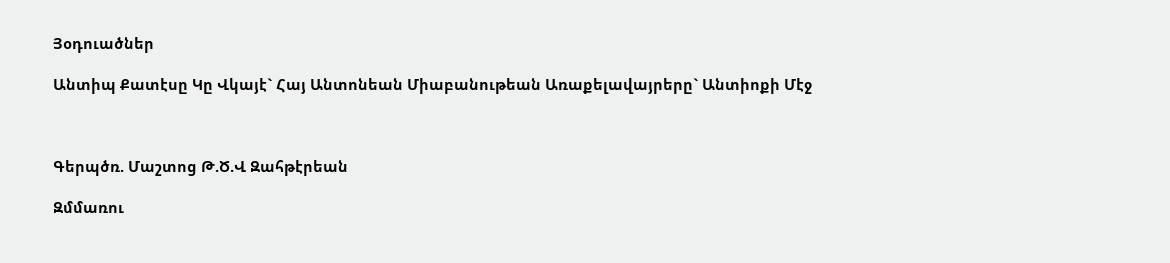Յօդուածներ

Անտիպ Քատէսը Կը Վկայէ` Հայ Անտոնեան Միաբանութեան Առաքելավայրերը` Անտիոքի Մէջ



Գերպծռ. Մաշտոց Թ.Ծ.Վ Զահթէրեան

Զմմառու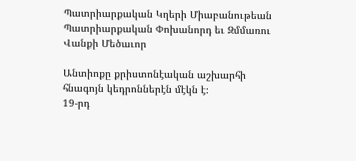Պատրիարքական Կղերի Միաբանութեան Պատրիարքական Փոխանորդ եւ Զմմառու Վանքի Մեծաւոր

Անտիոքը քրիստոնէական աշխարհի հնագոյն կեդրոններէն մէկն է։
19-րդ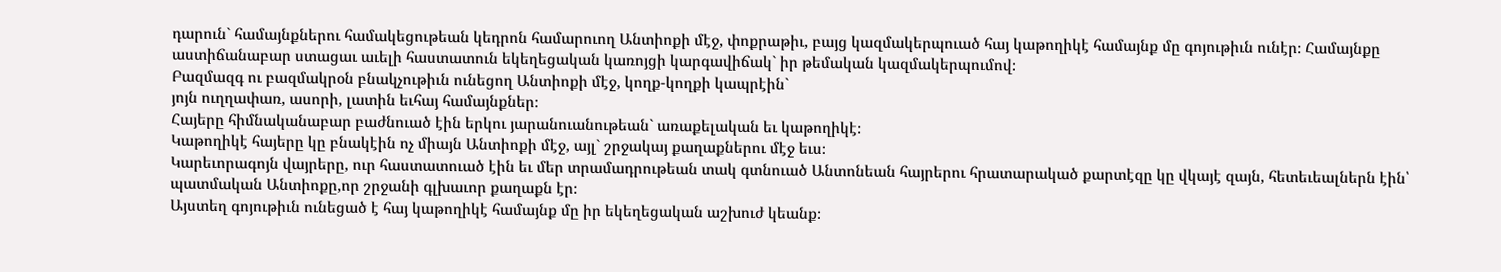դարուն` համայնքներու համակեցութեան կեդրոն համարուող Անտիոքի մէջ, փոքրաթիւ, բայց կազմակերպուած հայ կաթողիկէ համայնք մը գոյութիւն ունէր։ Համայնքը աստիճանաբար ստացաւ աւելի հաստատուն եկեղեցական կառոյցի կարգավիճակ` իր թեմական կազմակերպումով։
Բազմազգ ու բազմակրօն բնակչութիւն ունեցող Անտիոքի մէջ, կողք-կողքի կապրէին`
յոյն ուղղափառ, ասորի, լատին եւհայ համայնքներ։
Հայերը հիմնականաբար բաժնուած էին երկու յարանուանութեան` առաքելական եւ կաթողիկէ։
Կաթողիկէ հայերը կը բնակէին ոչ միայն Անտիոքի մէջ, այլ` շրջակայ քաղաքներու մէջ եւս։
Կարեւորագոյն վայրերը, ուր հաստատուած էին եւ մեր տրամադրութեան տակ գտնուած Անտոնեան հայրերու հրատարակած քարտէզը կը վկայէ զայն, հետեւեալներն էին՝ պատմական Անտիոքը,որ շրջանի գլխաւոր քաղաքն էր։
Այստեղ գոյութիւն ունեցած է հայ կաթողիկէ համայնք մը իր եկեղեցական աշխուժ կեանք։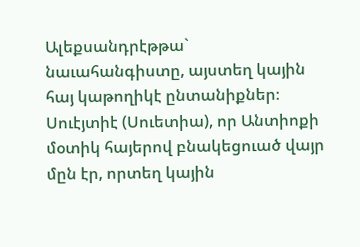Ալեքսանդրէթթա` նաւահանգիստը, այստեղ կային հայ կաթողիկէ ընտանիքներ։
Սուէյտիէ (Սուետիա), որ Անտիոքի մօտիկ հայերով բնակեցուած վայր մըն էր, որտեղ կային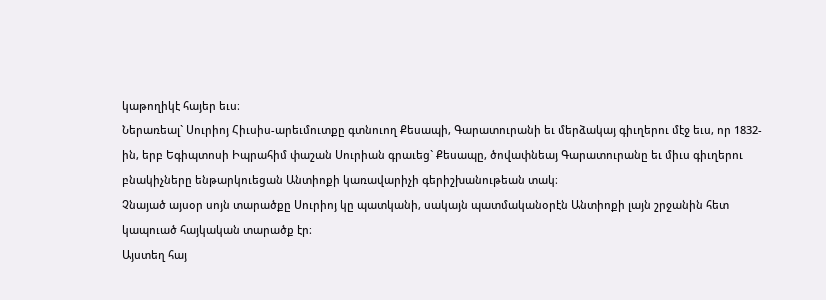կաթողիկէ հայեր եւս։
Ներառեալ` Սուրիոյ Հիւսիս-արեւմուտքը գտնուող Քեսապի, Գարատուրանի եւ մերձակայ գիւղերու մէջ եւս, որ 1832-ին, երբ Եգիպտոսի Իպրահիմ փաշան Սուրիան գրաւեց` Քեսապը, ծովափնեայ Գարատուրանը եւ միւս գիւղերու բնակիչները ենթարկուեցան Անտիոքի կառավարիչի գերիշխանութեան տակ։
Չնայած այսօր սոյն տարածքը Սուրիոյ կը պատկանի, սակայն պատմականօրէն Անտիոքի լայն շրջանին հետ կապուած հայկական տարածք էր։
Այստեղ հայ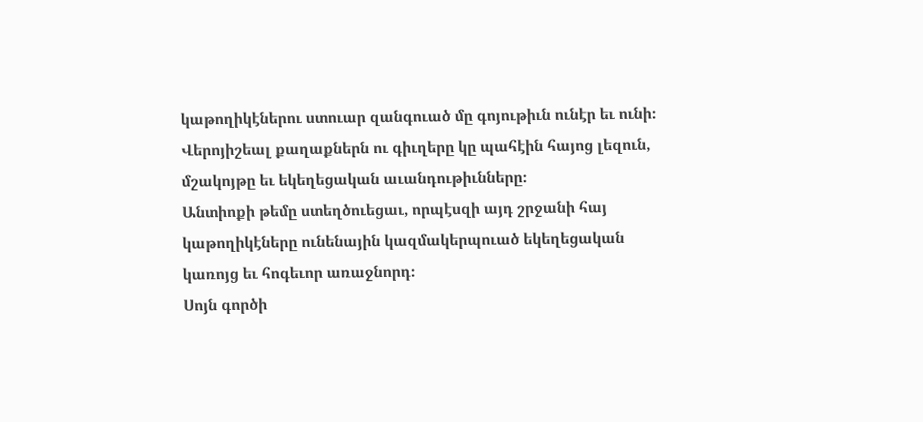կաթողիկէներու ստուար զանգուած մը գոյութիւն ունէր եւ ունի։
Վերոյիշեալ քաղաքներն ու գիւղերը կը պահէին հայոց լեզուն, մշակոյթը եւ եկեղեցական աւանդութիւնները։
Անտիոքի թեմը ստեղծուեցաւ, որպէսզի այդ շրջանի հայ կաթողիկէները ունենային կազմակերպուած եկեղեցական կառոյց եւ հոգեւոր առաջնորդ։
Սոյն գործի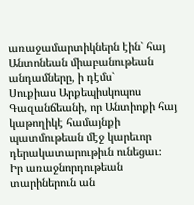առաջամարտիկներն էին` հայ Անտոնեան միաբանութեան անդամները, ի դէմս`
Սուքիաս Արքեպիսկոպոս Գազանճեանի, որ Անտիոքի հայ կաթողիկէ համայնքի պատմութեան մէջ կարեւոր դերակատարութիւն ունեցաւ։
Իր առաջնորդութեան տարիներուն ան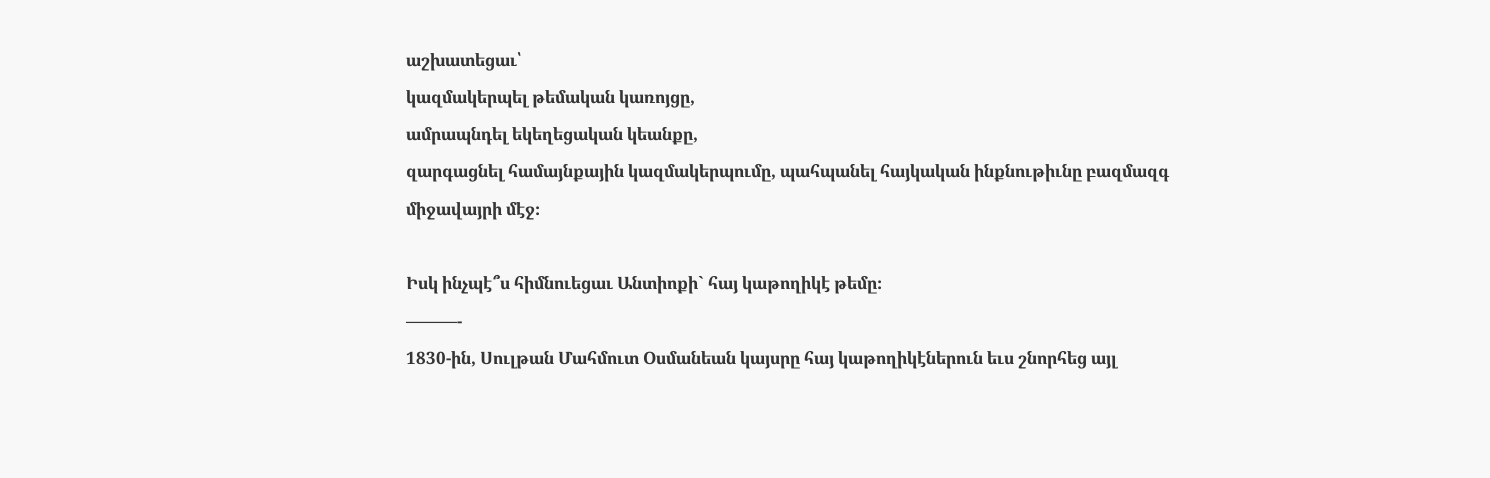աշխատեցաւ՝
կազմակերպել թեմական կառոյցը,
ամրապնդել եկեղեցական կեանքը,
զարգացնել համայնքային կազմակերպումը, պահպանել հայկական ինքնութիւնը բազմազգ միջավայրի մէջ։

Իսկ ինչպէ՞ս հիմնուեցաւ Անտիոքի` հայ կաթողիկէ թեմը։
———-
1830-ին, Սուլթան Մահմուտ Օսմանեան կայսրը հայ կաթողիկէներուն եւս շնորհեց այլ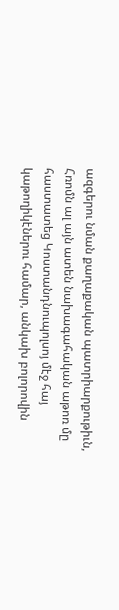ազգերու նման քաղաքական պատրիարքութիւն, Հռոմն ալ այն ատեն նախագահական աթոռ մը հաստատեց Կոստանդնուպոլսոյ մէջ հայ կաթողիկէներու համար, անկախ բոլորովին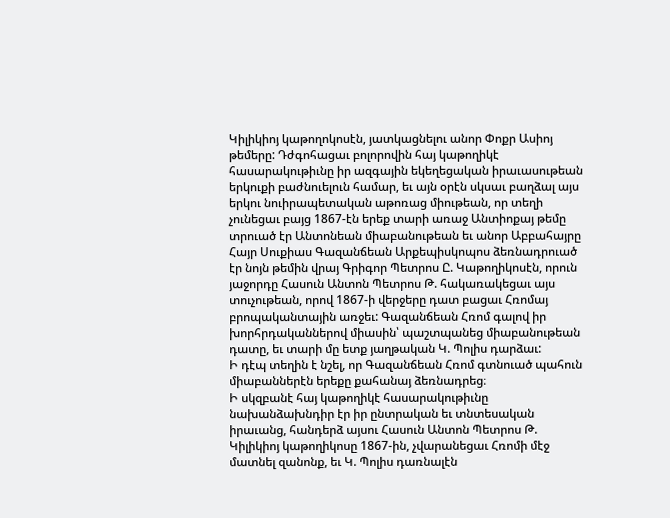Կիլիկիոյ կաթողոկոսէն, յատկացնելու անոր Փոքր Ասիոյ թեմերը: Դժգոհացաւ բոլորովին հայ կաթողիկէ հասարակութիւնը իր ազգային եկեղեցական իրաւասութեան երկուքի բաժնուելուն համար, եւ այն օրէն սկսաւ բաղձալ այս երկու նուիրապետական աթոռաց միութեան, որ տեղի չունեցաւ բայց 1867-էն երեք տարի առաջ Անտիոքայ թեմը տրուած էր Անտոնեան միաբանութեան եւ անոր Աբբահայրը Հայր Սուքիաս Գազանճեան Արքեպիսկոպոս ձեռնադրուած էր նոյն թեմին վրայ Գրիգոր Պետրոս Ը. Կաթողիկոսէն, որուն յաջորդը Հասուն Անտոն Պետրոս Թ. հակառակեցաւ այս տուչութեան, որով 1867-ի վերջերը դատ բացաւ Հռոմայ բրոպականտային առջեւ: Գազանճեան Հռոմ գալով իր խորհրդականներով միասին՝ պաշտպանեց միաբանութեան դատը, եւ տարի մը ետք յաղթական Կ. Պոլիս դարձաւ:
Ի դէպ տեղին է նշել, որ Գազանճեան Հռոմ գտնուած պահուն միաբաններէն երեքը քահանայ ձեռնադրեց։
Ի սկզբանէ հայ կաթողիկէ հասարակութիւնը նախանձախնդիր էր իր ընտրական եւ տնտեսական իրաւանց, հանդերձ այսու Հասուն Անտոն Պետրոս Թ. Կիլիկիոյ կաթողիկոսը 1867-ին, չվարանեցաւ Հռոմի մէջ մատնել զանոնք, եւ Կ. Պոլիս դառնալէն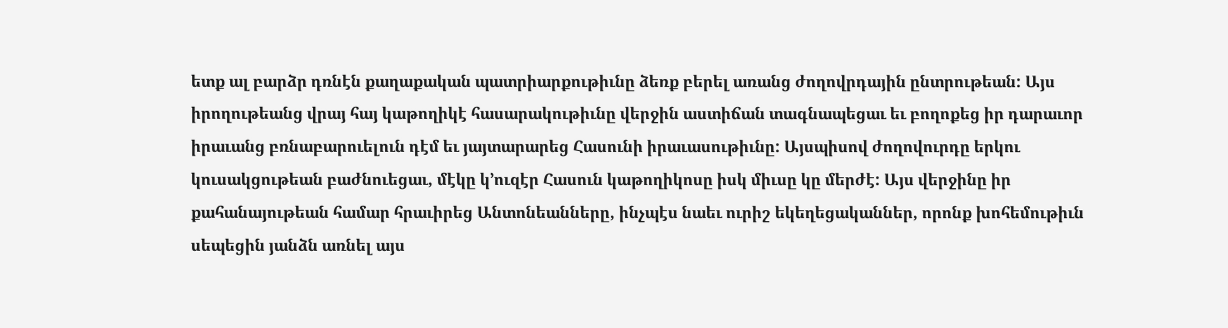ետք ալ բարձր դռնէն քաղաքական պատրիարքութիւնը ձեռք բերել առանց ժողովրդային ընտրութեան: Այս իրողութեանց վրայ հայ կաթողիկէ հասարակութիւնը վերջին աստիճան տագնապեցաւ եւ բողոքեց իր դարաւոր իրաւանց բռնաբարուելուն դէմ եւ յայտարարեց Հասունի իրաւասութիւնը: Այսպիսով ժողովուրդը երկու կուսակցութեան բաժնուեցաւ, մէկը կ’ուզէր Հասուն կաթողիկոսը իսկ միւսը կը մերժէ: Այս վերջինը իր քահանայութեան համար հրաւիրեց Անտոնեանները, ինչպէս նաեւ ուրիշ եկեղեցականներ, որոնք խոհեմութիւն սեպեցին յանձն առնել այս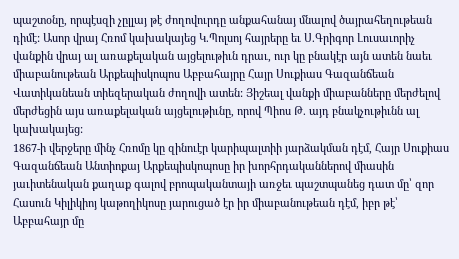պաշտօնը, որպէսզի չըլլայ թէ ժողովուրդը անքահանայ մնալով ծայրահեղութեան դիմէ: Ասոր վրայ Հռոմ կախակայեց Կ.Պոլսոյ հայրերը եւ Ս.Գրիգոր Լուսաւորիչ վանքին վրայ ալ առաքելական այցելութիւն դրաւ, ուր կը բնակէր այն ատեն նաեւ միաբանութեան Արքեպիսկոպոս Աբբահայրը Հայր Սուքիաս Գազանճեան Վատիկանեան տիեզերական ժողովի ատեն: Յիշեալ վանքի միաբանները մերժելով մերժեցին այս առաքելական այցելութիւնը, որով Պիոս Թ. այդ բնակչութիւնն ալ կախակայեց:
1867-ի վերջերը մինչ Հռոմը կը զինուէր կարիպալտիի յարձակման դէմ, Հայր Սուքիաս Գազանճեան Անտիոքայ Արքեպիսկոպոսը իր խորհրդականներով միասին յաւիտենական քաղաք գալով բրոպականտայի առջեւ պաշտպանեց դատ մը՝ զոր Հասուն Կիլիկիոյ կաթողիկոսը յարուցած էր իր միաբանութեան դէմ, իբր թէ՝ Աբբահայր մը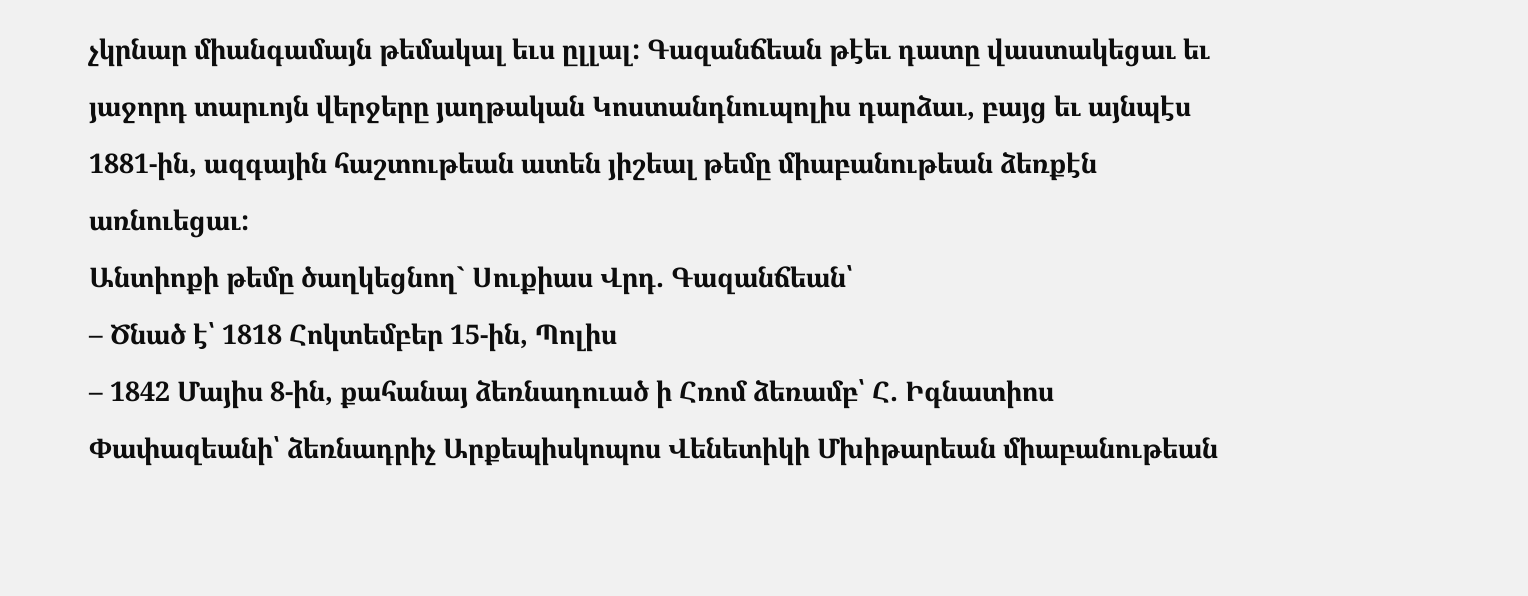չկրնար միանգամայն թեմակալ եւս ըլլալ: Գազանճեան թէեւ դատը վաստակեցաւ եւ յաջորդ տարւոյն վերջերը յաղթական Կոստանդնուպոլիս դարձաւ, բայց եւ այնպէս 1881-ին, ազգային հաշտութեան ատեն յիշեալ թեմը միաբանութեան ձեռքէն առնուեցաւ:
Անտիոքի թեմը ծաղկեցնող` Սուքիաս Վրդ. Գազանճեան՝
– Ծնած է՝ 1818 Հոկտեմբեր 15-ին, Պոլիս
– 1842 Մայիս 8-ին, քահանայ ձեռնադուած ի Հռոմ ձեռամբ՝ Հ. Իգնատիոս Փափազեանի՝ ձեռնադրիչ Արքեպիսկոպոս Վենետիկի Մխիթարեան միաբանութեան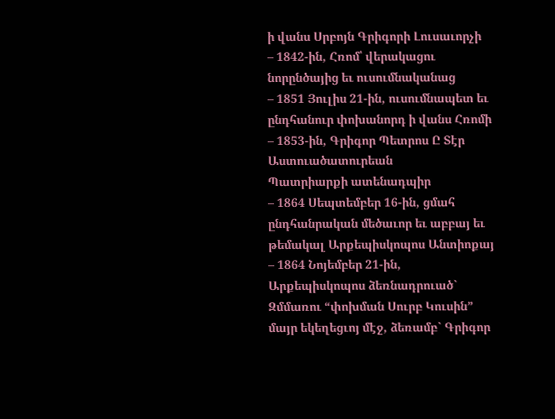ի վանս Սրբոյն Գրիգորի Լուսաւորչի
– 1842-ին, Հռոմ՝ վերակացու նորընծայից եւ ուսումնականաց
– 1851 Յուլիս 21-ին, ուսումնապետ եւ ընդհանուր փոխանորդ ի վանս Հռոմի
– 1853-ին, Գրիգոր Պետրոս Ը Տէր Աստուածատուրեան
Պատրիարքի ատենադպիր
– 1864 Սեպտեմբեր 16-ին, ցմահ ընդհանրական մեծաւոր եւ աբբայ եւ թեմակալ Արքեպիսկոպոս Անտիոքայ
– 1864 Նոյեմբեր 21-ին, Արքեպիսկոպոս ձեռնադրուած` Զմմառու “փոխման Սուրբ Կուսին” մայր եկեղեցւոյ մէջ, ձեռամբ` Գրիգոր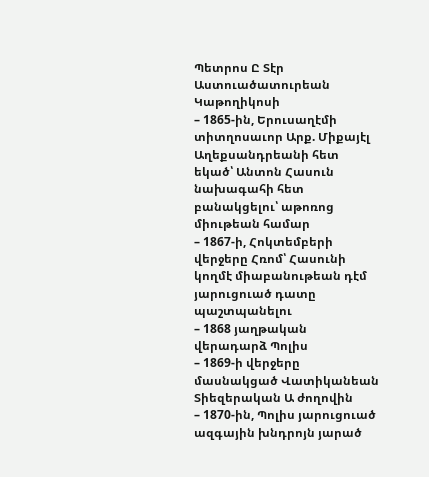Պետրոս Ը Տէր Աստուածատուրեան
Կաթողիկոսի
– 1865-ին, Երուսաղէմի տիտղոսաւոր Արք. Միքայէլ Աղեքսանդրեանի հետ եկած՝ Անտոն Հասուն նախագահի հետ բանակցելու՝ աթոռոց միութեան համար
– 1867-ի, Հոկտեմբերի վերջերը Հռոմ՝ Հասունի կողմէ միաբանութեան դէմ յարուցուած դատը պաշտպանելու
– 1868 յաղթական վերադարձ Պոլիս
– 1869-ի վերջերը մասնակցած Վատիկանեան Տիեզերական Ա ժողովին
– 1870-ին, Պոլիս յարուցուած ազգային խնդրոյն յարած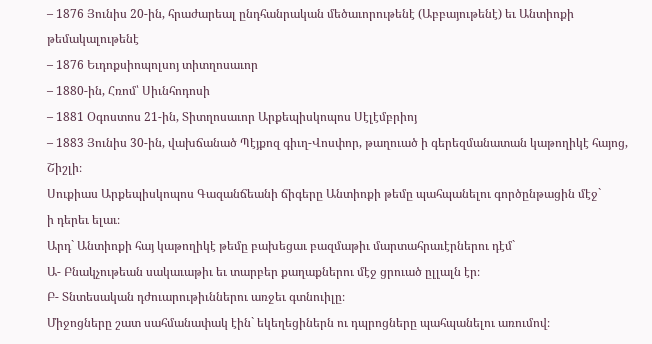– 1876 Յունիս 20-ին, հրաժարեալ ընդհանրական մեծաւորութենէ (Աբբայութենէ) եւ Անտիոքի թեմակալութենէ
– 1876 Եւդոքսիոպոլսոյ տիտղոսաւոր
– 1880-ին, Հռոմ՝ Սիւնհոդոսի
– 1881 Օգոստոս 21-ին, Տիտղոսաւոր Արքեպիսկոպոս Սէլէմբրիոյ
– 1883 Յունիս 30-ին, վախճանած Պէյքոզ գիւղ-Վոսփոր, թաղուած ի գերեզմանատան կաթողիկէ հայոց, Շիշլի։
Սուքիաս Արքեպիսկոպոս Գազանճեանի ճիգերը Անտիոքի թեմը պահպանելու գործընթացին մէջ`
ի դերեւ ելաւ։
Արդ` Անտիոքի հայ կաթողիկէ թեմը բախեցաւ բազմաթիւ մարտահրաւէրներու դէմ`
Ա- Բնակչութեան սակաւաթիւ եւ տարբեր քաղաքներու մէջ ցրուած ըլլալն էր։
Բ- Տնտեսական դժուարութիւններու առջեւ գտնուիլը։
Միջոցները շատ սահմանափակ էին` եկեղեցիներն ու դպրոցները պահպանելու առումով։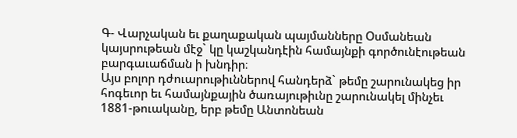Գ- Վարչական եւ քաղաքական պայմանները Օսմանեան կայսրութեան մէջ` կը կաշկանդէին համայնքի գործունէութեան բարգաւաճման ի խնդիր։
Այս բոլոր դժուարութիւններով հանդերձ` թեմը շարունակեց իր հոգեւոր եւ համայնքային ծառայութիւնը շարունակել մինչեւ 1881-թուականը, երբ թեմը Անտոնեան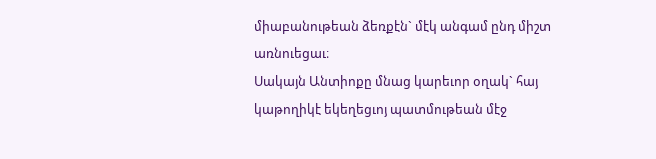միաբանութեան ձեռքէն` մէկ անգամ ընդ միշտ առնուեցաւ։
Սակայն Անտիոքը մնաց կարեւոր օղակ` հայ կաթողիկէ եկեղեցւոյ պատմութեան մէջ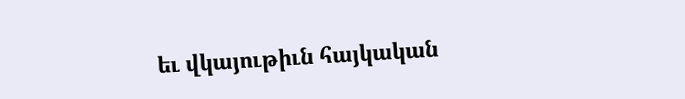եւ վկայութիւն հայկական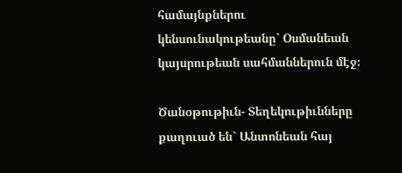համայնքներու կենսունակութեանը` Օսմանեան կայսրութեան սահմաններուն մէջ։

Ծանօթութիւն- Տեղեկութիւնները քաղուած են` Անտոնեան հայ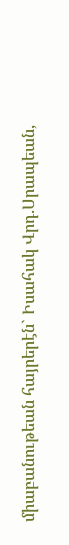միաբանութեան հայրերէն` Իսահակ Վրդ.Սրապեան,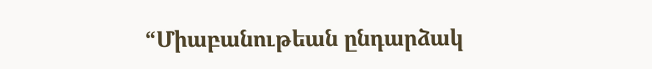“Միաբանութեան ընդարձակ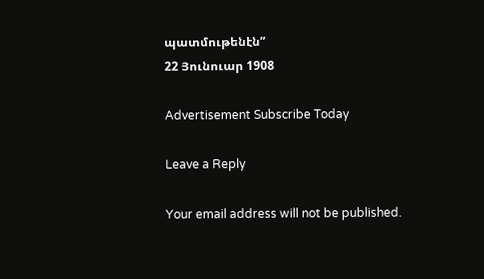պատմութենէն”
22 Յունուար 1908

Advertisement Subscribe Today

Leave a Reply

Your email address will not be published.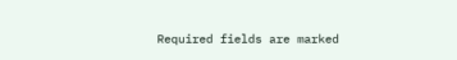Required fields are marked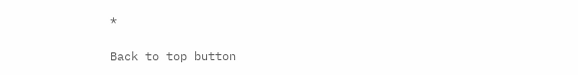*

Back to top button